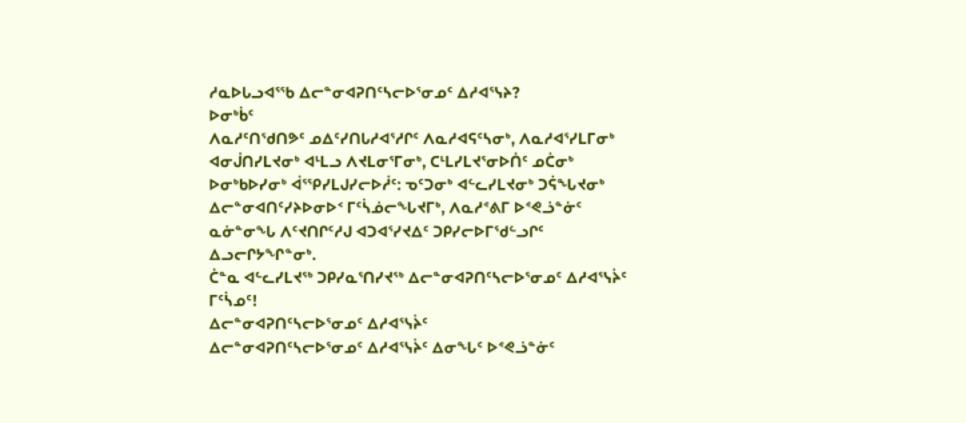ᓱᓇᐅᒐᓗᐊᕐᖃ ᐃᓕᓐᓂᐊᕈᑎᑦᓴᓕᐅᕐᓂᓄᑦ ᐃᓱᐊᕐᓭᔨ?
ᐅᓂᒃᑳᑦ
ᐱᓇᓱᑦᑎᖁᑎᕗᑦ ᓄᐃᑦᓯᑎᒐᓱᐊᕐᓱᒋᑦ ᐱᓇᓱᐊᕋᑦᓴᓂᒃ, ᐱᓇᓱᐊᕐᓯᒪᒥᓂᒃ ᐊᓂᒎᑎᓯᒪᔪᓂᒃ ᐊᒻᒪᓗ ᐱᔪᒪᓂᕐᒥᓂᒃ, ᑕᒻᒪᓯᒪᔪᕐᓂᐅᑏᑦ ᓄᑖᓂᒃ ᐅᓂᒃᑲᐅᓯᓂᒃ ᐋᕐᕿᓯᒪᒍᓯᓕᐅᓲᑦ: ᓀᑦᑐᓂᒃ ᐊᓪᓚᓯᒪᔪᓂᒃ ᑐᕌᖓᔪᓂᒃ ᐃᓕᓐᓂᐊᑎᑦᓯᔨᐅᓂᐅᑉ ᒥᑦᓵᓅᓕᖓᔪᒥᒃ, ᐱᓇᓱᕝᕕᒥ ᐅᕝᕙᓘᓐᓃᑦ ᓇᓃᓐᓂᖓ ᐱᑦᔪᑎᒋᑦᓱᒍ ᐊᑐᐊᕐᓯᔪᐃᑦ ᑐᑭᓯᓕᐅᒥᖁᓪᓗᒋᑦ ᐃᓗᓕᒋᔭᖏᓐᓂᒃ.
ᑖᓐᓇ ᐊᓪᓚᓯᒪᔪᖅ ᑐᑭᓯᓇᕐᑎᓯᔪᖅ ᐃᓕᓐᓂᐊᕈᑎᑦᓴᓕᐅᕐᓂᓄᑦ ᐃᓱᐊᕐᓭᔩᑦ ᒥᑦᓵᓄᑦ!
ᐃᓕᓐᓂᐊᕈᑎᑦᓴᓕᐅᕐᓂᓄᑦ ᐃᓱᐊᕐᓭᔩᑦ
ᐃᓕᓐᓂᐊᕈᑎᑦᓴᓕᐅᕐᓂᓄᑦ ᐃᓱᐊᕐᓭᔩᑦ ᐃᓂᖓᑦ ᐅᕝᕙᓘᓐᓃᑦ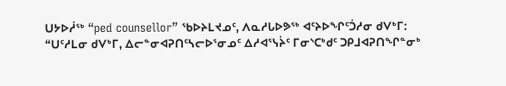ᑌᔭᐅᓲᖅ “ped counsellor” ᖃᐅᔨᒪᔪᓄᑦ, ᐱᓇᓱᒐᐅᕗᖅ ᐊᑦᔨᐅᖏᑦᑑᓱᓂ ᑯᐯᒃᒥ:
“ᑌᑦᓱᒪᓂ ᑯᐯᒃᒥ, ᐃᓕᓐᓂᐊᕈᑎᑦᓴᓕᐅᕐᓂᓄᑦ ᐃᓱᐊᕐᓭᔩᑦ ᒥᓂᔅᑕᒃᑯᑦ ᑐᑭᒧᐊᕈᑎᖏᓐᓂᒃ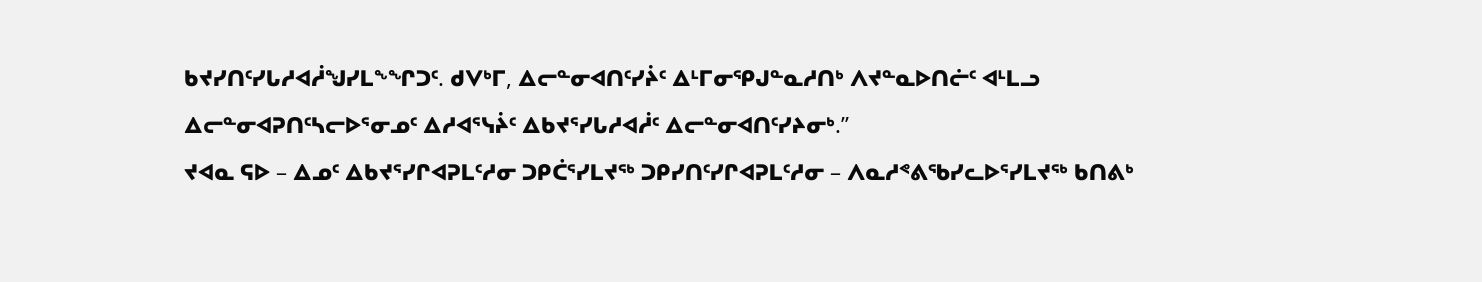ᑲᔪᓯᑎᑦᓯᒐᓱᐊᓲᖑᓯᒪᖕᖏᑐᑦ. ᑯᐯᒃᒥ, ᐃᓕᓐᓂᐊᑎᑦᓯᔩᑦ ᐃᒻᒥᓂᕿᒍᓐᓇᓱᑎᒃ ᐱᔪᓐᓇᐅᑎᓖᑦ ᐊᒻᒪᓗ ᐃᓕᓐᓂᐊᕈᑎᑦᓴᓕᐅᕐᓂᓄᑦ ᐃᓱᐊᕐᓭᔩᑦ ᐃᑲᔪᕐᓯᒐᓱᐊᓲᑦ ᐃᓕᓐᓂᐊᑎᑦᓯᔨᓂᒃ.”
ᔪᐊᓇ ᕋᐅ – ᐃᓄᑦ ᐃᑲᔪᕐᓯᒋᐊᕈᒪᑦᓱᓂ ᑐᑭᑖᕐᓯᒪᔪᖅ ᑐᑭᓯᑎᑦᓯᒋᐊᕈᒪᑦᓱᓂ – ᐱᓇᓱᕝᕕᖃᓯᓚᐅᕐᓯᒪᔪᖅ ᑲᑎᕕᒃ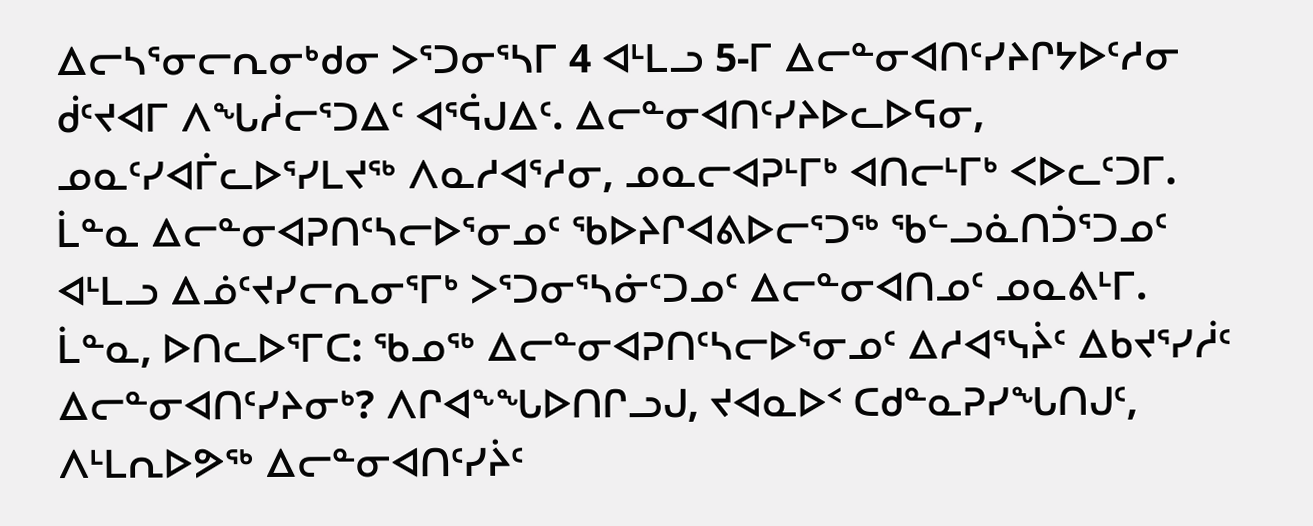ᐃᓕᓴᕐᓂᓕᕆᓂᒃᑯᓂ ᐳᕐᑐᓂᕐᓴᒥ 4 ᐊᒻᒪᓗ 5-ᒥ ᐃᓕᓐᓂᐊᑎᑦᓯᔨᒋᔭᐅᑦᓱᓂ ᑰᑦᔪᐊᒥ ᐱᖓᓲᓕᕐᑐᐃᑦ ᐊᕐᕌᒍᐃᑦ. ᐃᓕᓐᓂᐊᑎᑦᓯᔨᐅᓚᐅᕋᓂ, ᓄᓇᑦᓯᐊᒦᓚᐅᕐᓯᒪᔪᖅ ᐱᓇᓱᐊᕐᓱᓂ, ᓄᓇᓕᐊᕈᒻᒥᒃ ᐊᑎᓕᒻᒥᒃ ᐸᐅᓚᑦᑐᒥ. ᒫᓐᓇ ᐃᓕᓐᓂᐊᕈᑎᑦᓴᓕᐅᕐᓂᓄᑦ ᖃᐅᔨᒋᐊᕕᐅᓕᕐᑐᖅ ᖃᓪᓗᓈᑎᑑᕐᑐᓄᑦ ᐊᒻᒪᓗ ᐃᓅᑦᔪᓯᓕᕆᓂᕐᒥᒃ ᐳᕐᑐᓂᕐᓴᓃᑦᑐᓄᑦ ᐃᓕᓐᓂᐊᑎᓄᑦ ᓄᓇᕕᒻᒥ.
ᒫᓐᓇ, ᐅᑎᓚᐅᕐᒥᑕ: ᖃᓄᖅ ᐃᓕᓐᓂᐊᕈᑎᑦᓴᓕᐅᕐᓂᓄᑦ ᐃᓱᐊᕐᓭᔩᑦ ᐃᑲᔪᕐᓯᓲᑦ ᐃᓕᓐᓂᐊᑎᑦᓯᔨᓂᒃ? ᐱᒋᐊᖕᖓᐅᑎᒋᓗᒍ, ᔪᐊᓇᐅᑉ ᑕᑯᓐᓇᕈᓯᖓᑎᒍᑦ, ᐱᒻᒪᕆᐅᕗᖅ ᐃᓕᓐᓂᐊᑎᑦᓯᔩᑦ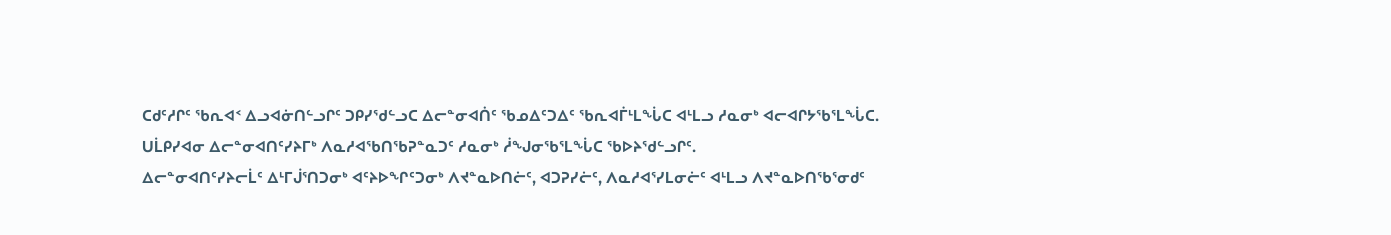ᑕᑯᑦᓱᒋᑦ ᖃᕆᐊᑉ ᐃᓗᐊᓃᑎᓪᓗᒋᑦ ᑐᑭᓯᖁᓪᓗᑕ ᐃᓕᓐᓂᐊᑏᑦ ᖃᓄᐃᑦᑐᐃᑦ ᖃᕆᐊᒦᒻᒪᖔᑕ ᐊᒻᒪᓗ ᓱᓇᓂᒃ ᐊᓕᐊᒋᔭᖃᕐᒪᖔᑕ. ᑌᒫᑭᓯᐊᓂ ᐃᓕᓐᓂᐊᑎᑦᓯᔨᒥᒃ ᐱᓇᓱᐊᖃᑎᖃᕈᓐᓇᑐᑦ ᓱᓇᓂᒃ ᓲᖑᓂᖃᕐᒪᖔᑕ ᖃᐅᔨᖁᓪᓗᒋᑦ.
ᐃᓕᓐᓂᐊᑎᑦᓯᔨᓕᒫᑦ ᐃᒻᒥᒎᕐᑎᑐᓂᒃ ᐊᑦᔨᐅᖏᑦᑐᓂᒃ ᐱᔪᓐᓇᐅᑎᓖᑦ, ᐊᑐᕈᓯᓖᑦ, ᐱᓇᓱᐊᕐᓯᒪᓂᓖᑦ ᐊᒻᒪᓗ ᐱᔪᓐᓇᐅᑎᖃᕐᓂᑯᑦ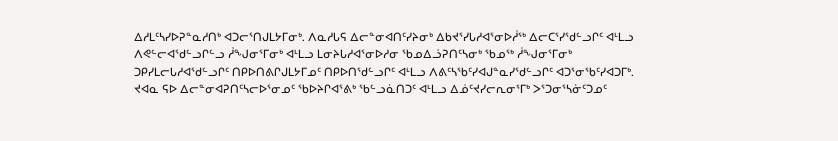ᐃᓱᒪᑦᓴᓯᐅᕈᓐᓇᓱᑎᒃ ᐊᑐᓕᕐᑎᒍᒪᔭᒥᓂᒃ. ᐱᓇᓱᒐᕋ ᐃᓕᓐᓂᐊᑎᑦᓯᔨᓂᒃ ᐃᑲᔪᕐᓯᒐᓱᐊᕐᓂᐅᓲᖅ ᐃᓕᑕᕐᓯᖁᓪᓗᒋᑦ ᐊᒻᒪᓗ ᐱᕙᓪᓕᐊᖁᓪᓗᒋᓪᓗ ᓲᖑᓂᕐᒥᓂᒃ ᐊᒻᒪᓗ ᒪᓂᔨᒐᓱᐊᕐᓂᐅᓱᓂ ᖃᓄᐃᓘᕈᑎᑦᓴᓂᒃ ᖃᓄᖅ ᓲᖑᓂᕐᒥᓂᒃ ᑐᑭᓯᒪᓕᒐᓱᐊᖁᓪᓗᒋᑦ ᑎᑭᐅᑎᕕᒋᒍᒪᔭᒥᓄᑦ ᑎᑭᐅᑎᖁᓪᓗᒋᑦ ᐊᒻᒪᓗ ᐱᕕᑦᓴᖃᑦᓯᐊᒍᓐᓇᓯᖁᓪᓗᒋᑦ ᐊᑐᕐᓂᖃᑦᓯᐊᑐᒥᒃ.
ᔪᐊᓇ ᕋᐅ ᐃᓕᓐᓂᐊᕈᑎᑦᓴᓕᐅᕐᓂᓄᑦ ᖃᐅᔨᒋᐊᕐᕕᒃ ᖃᓪᓗᓈᑎᑐᑦ ᐊᒻᒪᓗ ᐃᓅᑦᔪᓯᓕᕆᓂᕐᒥᒃ ᐳᕐᑐᓂᕐᓴᓃᑦᑐᓄᑦ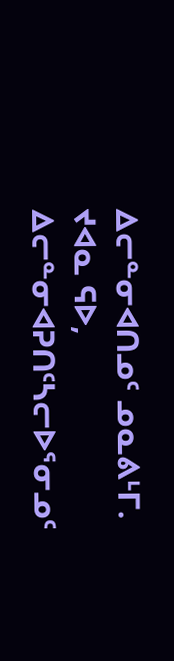ᐃᓕᓐᓂᐊᑎᓄᑦ ᓄᓇᕕᒻᒥ.
ᔪᐊᓇ ᕋᐅ, ᐃᓕᓐᓂᐊᕈᑎᑦᓴᓕᐅᕐᓂᓄᑦ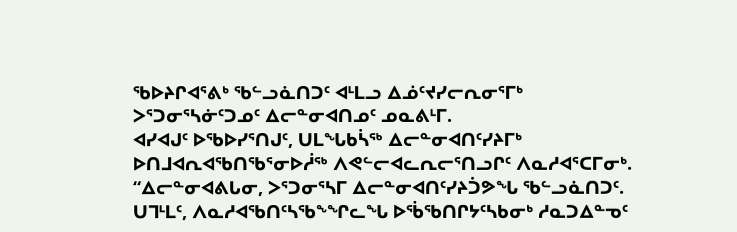ᖃᐅᔨᒋᐊᕐᕕᒃ ᖃᓪᓗᓈᑎᑐᑦ ᐊᒻᒪᓗ ᐃᓅᑦᔪᓯᓕᕆᓂᕐᒥᒃ ᐳᕐᑐᓂᕐᓴᓃᑦᑐᓄᑦ ᐃᓕᓐᓂᐊᑎᓄᑦ ᓄᓇᕕᒻᒥ.
ᐊᓯᐊᒍᑦ ᐅᖃᐅᓯᕐᑎᒍᑦ, ᑌᒪᖓᑲᓵᖅ ᐃᓕᓐᓂᐊᑎᑦᓯᔨᒥᒃ ᐅᑎᒧᐊᕆᐊᖃᑎᖃᕐᓂᐅᓲᖅ ᐱᕙᓪᓕᐊᓚᕆᓕᕐᑎᓗᒋᑦ ᐱᓇᓱᐊᕐᑕᒥᓂᒃ.
“ᐃᓕᓐᓂᐊᕕᒐᓂ, ᐳᕐᑐᓂᕐᓴᒥ ᐃᓕᓐᓂᐊᑎᑦᓯᔨᑑᕗᖓ ᖃᓪᓗᓈᑎᑐᑦ. ᑌᒣᒻᒪᑦ, ᐱᓇᓱᐊᖃᑎᑦᓴᖃᖕᖏᓚᖓ ᐅᖄᖃᑎᒋᔭᑦᓴᑲᓂᒃ ᓱᓇᑐᐃᓐᓀᑦ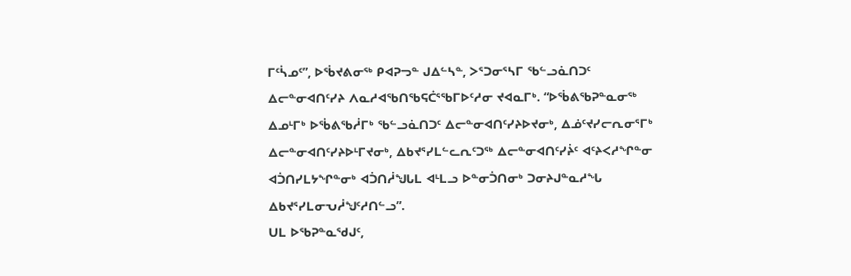ᒥᑦᓵᓄᑦ”, ᐅᖄᔪᕕᓂᖅ ᑭᐊᕈᓓᓐ ᒍᐃᓪᓴᓐ, ᐳᕐᑐᓂᕐᓴᒥ ᖃᓪᓗᓈᑎᑐᑦ ᐃᓕᓐᓂᐊᑎᑦᓯᔨ ᐱᓇᓱᐊᖃᑎᖃᕋᑖᕐᖃᒥᐅᑦᓱᓂ ᔪᐊᓇᒥᒃ. “ᐅᖄᕕᖃᕈᓐᓇᓂᖅ ᐃᓄᒻᒥᒃ ᐅᖄᕕᖃᓲᒥᒃ ᖃᓪᓗᓈᑎᑐᑦ ᐃᓕᓐᓂᐊᑎᑦᓯᔨᐅᔪᓂᒃ, ᐃᓅᑦᔪᓯᓕᕆᓂᕐᒥᒃ ᐃᓕᓐᓂᐊᑎᑦᓯᔨᐅᒻᒥᔪᓂᒃ, ᐃᑲᔪᕐᓯᒪᓪᓚᕆᑦᑐᖅ ᐃᓕᓐᓂᐊᑎᑦᓯᔩᑦ ᐊᑦᔨᐸᓱᖏᓐᓂ ᐊᑑᑎᓯᒪᔭᖏᓐᓂᒃ ᐊᑑᑎᓲᖑᒐᒪ ᐊᒻᒪᓗ ᐅᓐᓂᑑᑎᓂᒃ ᑐᓂᔨᒍᓐᓇᓱᖓ ᐃᑲᔪᕐᓯᒪᓂᕃᓲᖑᑦᓱᑎᓪᓗ”.
ᑌᒪ ᐅᖃᕈᓐᓇᖁᒍᑦ,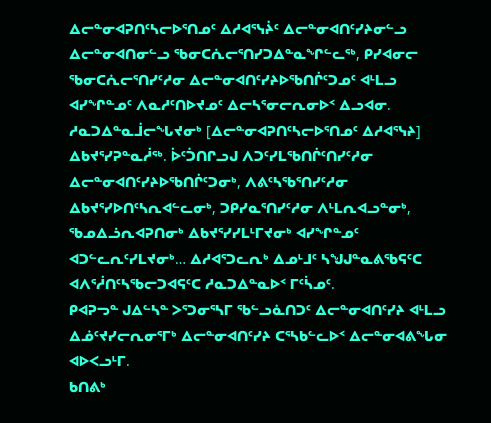ᐃᓕᓐᓂᐊᕈᑎᑦᓴᓕᐅᕐᑎᓄᑦ ᐃᓱᐊᕐᓭᔩᑦ ᐃᓕᓐᓂᐊᑎᑦᓯᔨᓂᓪᓗ ᐃᓕᓐᓂᐊᑎᓂᓪᓗ ᖃᓂᑕᕇᓕᕐᑎᓯᑐᐃᓐᓇᖏᓪᓚᖅ, ᑭᓯᐊᓂᓕ ᖃᓂᑕᕇᓕᕐᑎᓯᑦᓱᓂ ᐃᓕᓐᓂᐊᑎᑦᓯᔨᐅᖃᑎᒌᑦᑐᓄᑦ ᐊᒻᒪᓗ ᐊᓯᖏᓐᓄᑦ ᐱᓇᓱᑦᑎᐅᔪᓄᑦ ᐃᓕᓴᕐᓂᓕᕆᓂᐅᑉ ᐃᓗᐊᓂ.
ᓱᓇᑐᐃᓐᓇᒨᓕᖓᔪᓂᒃ [ᐃᓕᓐᓂᐊᕈᑎᑦᓴᓕᐅᕐᑎᓄᑦ ᐃᓱᐊᕐᓭᔨ] ᐃᑲᔪᕐᓯᕈᓐᓇᓲᖅ. ᐆᑦᑑᑎᒋᓗᒍ ᐱᑐᑦᓯᒪᖃᑎᒌᑦᑎᓯᑦᓱᓂ ᐃᓕᓐᓂᐊᑎᑦᓯᔨᐅᖃᑎᒌᑦᑐᓂᒃ, ᐱᕕᑦᓴᖃᕐᑎᓯᑦᓱᓂ ᐃᑲᔪᕐᓯᐅᑎᑦᓴᕆᐊᓪᓚᓂᒃ, ᑐᑭᓯᓇᕐᑎᓯᑦᓱᓂ ᐱᒻᒪᕆᐊᓗᓐᓂᒃ, ᖃᓄᐃᓘᕆᐊᕈᑎᓂᒃ ᐃᑲᔪᕐᓯᓯᒪᒻᒥᔪᓂᒃ ᐊᓯᖏᓐᓄᑦ ᐊᑐᓪᓚᕆᑦᓯᒪᔪᓂᒃ… ᐃᓱᐊᕐᑐᓚᕆᒃ ᐃᓄᒻᒧᑦ ᓴᖑᒍᓐᓇᕕᖃᕋᑦᑕ ᐊᐱᕐᓲᑎᑦᓴᖃᓕᑐᐊᕋᑦᑕ ᓱᓇᑐᐃᓐᓇᐅᑉ ᒥᑦᓵᓄᑦ.
ᑭᐊᕈᓓᓐ ᒍᐃᓪᓴᓐ ᐳᕐᑐᓂᕐᓴᒥ ᖃᓪᓗᓈᑎᑐᑦ ᐃᓕᓐᓂᐊᑎᑦᓯᔨ ᐊᒻᒪᓗ ᐃᓅᑦᔪᓯᓕᕆᓂᕐᒥᒃ ᐃᓕᓐᓂᐊᑎᑦᓯᔨ ᑕᕐᓴᑲᓪᓚᐅᑉ ᐃᓕᓐᓂᐊᕕᖓᓂ ᐊᐅᐸᓗᒻᒥ.
ᑲᑎᕕᒃ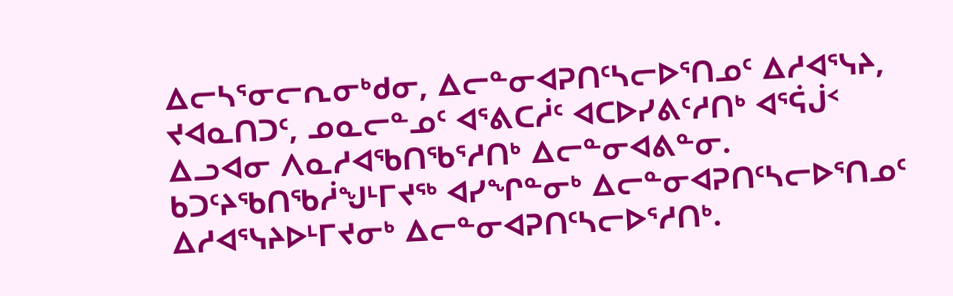ᐃᓕᓴᕐᓂᓕᕆᓂᒃᑯᓂ, ᐃᓕᓐᓂᐊᕈᑎᑦᓴᓕᐅᕐᑎᓄᑦ ᐃᓱᐊᕐᓭᔨ, ᔪᐊᓇᑎᑐᑦ, ᓄᓇᓕᓐᓄᑦ ᐊᕐᕕᑕᓲᑦ ᐊᑕᐅᓯᕕᑦᓱᑎᒃ ᐊᕐᕌᒎᑉ ᐃᓗᐊᓂ ᐱᓇᓱᐊᖃᑎᖃᕐᓱᑎᒃ ᐃᓕᓐᓂᐊᕕᓐᓂ. ᑲᑐᑦᔨᖃᑎᖃᓲᖑᒻᒥᔪᖅ ᐊᓯᖏᓐᓂᒃ ᐃᓕᓐᓂᐊᕈᑎᑦᓴᓕᐅᕐᑎᓄᑦ ᐃᓱᐊᕐᓭᔨᐅᒻᒥᔪᓂᒃ ᐃᓕᓐᓂᐊᕈᑎᑦᓴᓕᐅᕐᓱᑎᒃ.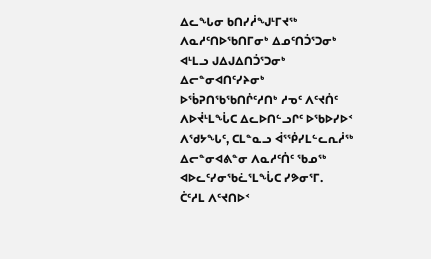ᐃᓚᖓᓂ ᑲᑎᓯᓲᖑᒻᒥᔪᖅ ᐱᓇᓱᑦᑎᐅᖃᑎᒥᓂᒃ ᐃᓄᑦᑎᑑᕐᑐᓂᒃ ᐊᒻᒪᓗ ᒍᐃᒍᐃᑎᑑᕐᑐᓂᒃ ᐃᓕᓐᓂᐊᑎᑦᓯᔨᓂᒃ ᐅᖄᕈᑎᖃᖃᑎᒌᑦᓱᑎᒃ ᓱᓀᑦ ᐱᑦᔪᑏᑦ ᐱᐅᔫᒻᒪᖔᑕ ᐃᓚᐅᑎᓪᓗᒋᑦ ᐅᖃᐅᓯᐅᑉ ᐱᖁᔭᖓᑦ, ᑕᒪᓐᓇᓗ ᐋᕐᖀᓯᒪᓪᓚᕆᓲᖅ ᐃᓕᓐᓂᐊᕕᓐᓂ ᐱᓇᓱᑦᑏᑦ ᖃᓄᖅ ᐊᐅᓚᑦᓯᓂᖃᓛᕐᒪᖔᑕ ᓯᕗᓂᕐᒥ.
ᑖᑦᓱᒪ ᐱᑦᔪᑎᐅᑉ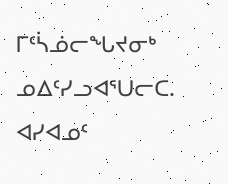ᒥᑦᓵᓅᓕᖓᔪᓂᒃ ᓄᐃᑦᓯᓗᐊᕐᑌᓕᑕ. ᐊᓯᐊᓄᑦ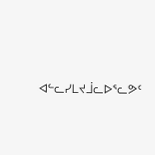ᐊᓪᓚᓯᒪᔪᒨᓚᐅᕐᓚᕗᑦ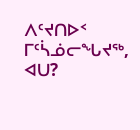ᐱᑦᔪᑎᐅᑉ ᒥᑦᓵᓅᓕᖓᔪᖅ, ᐊᑌ?